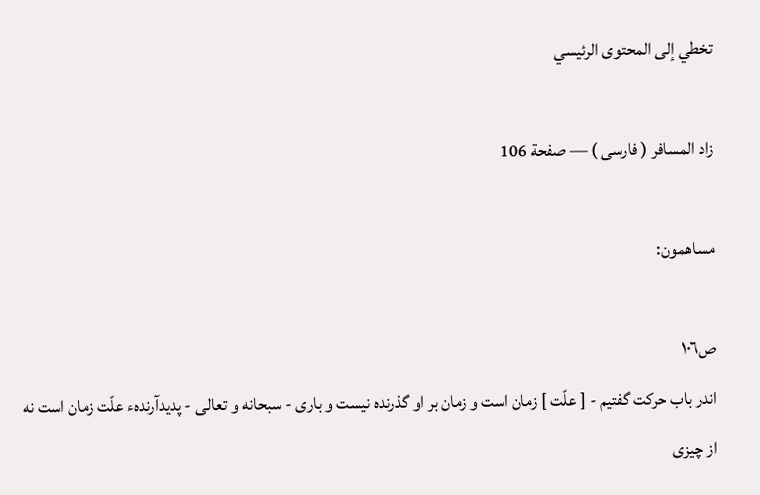تخطي إلى المحتوى الرئيسي

زاد المسافر ( فارسى ) — صفحة 106

مساهمون:

ص١٠٦
اندر باب حركت گفتيم - [ علّت ] زمان است و زمان بر او گذرنده نيست و بارى - سبحانه و تعالى - پديدآرندهء علّت زمان است نه از چيزى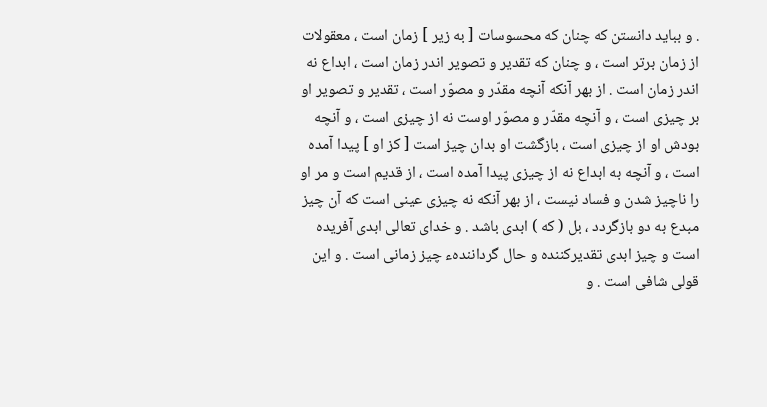. و ببايد دانستن كه چنان كه محسوسات [ به زير ] زمان است ، معقولات از زمان برتر است ، و چنان كه تقدير و تصوير اندر زمان است ، ابداع نه اندر زمان است . از بهر آنكه آنچه مقدّر و مصوّر است ، تقدير و تصوير او بر چيزى است ، و آنچه مقدّر و مصوّر اوست نه از چيزى است ، و آنچه بودش او از چيزى است ، بازگشت او بدان چيز است [ كز او ] پيدا آمده است ، و آنچه به ابداع نه از چيزى پيدا آمده است ، از قديم است و مر او را ناچيز شدن و فساد نيست ، از بهر آنكه نه چيزى عينى است كه آن چيز مبدع به دو بازگردد ، بل ( كه ) ابدى باشد . و خداى تعالى ابدى آفريده است و چيز ابدى تقديركننده و حال گردانندهء چيز زمانى است . و اين قولى شافى است . و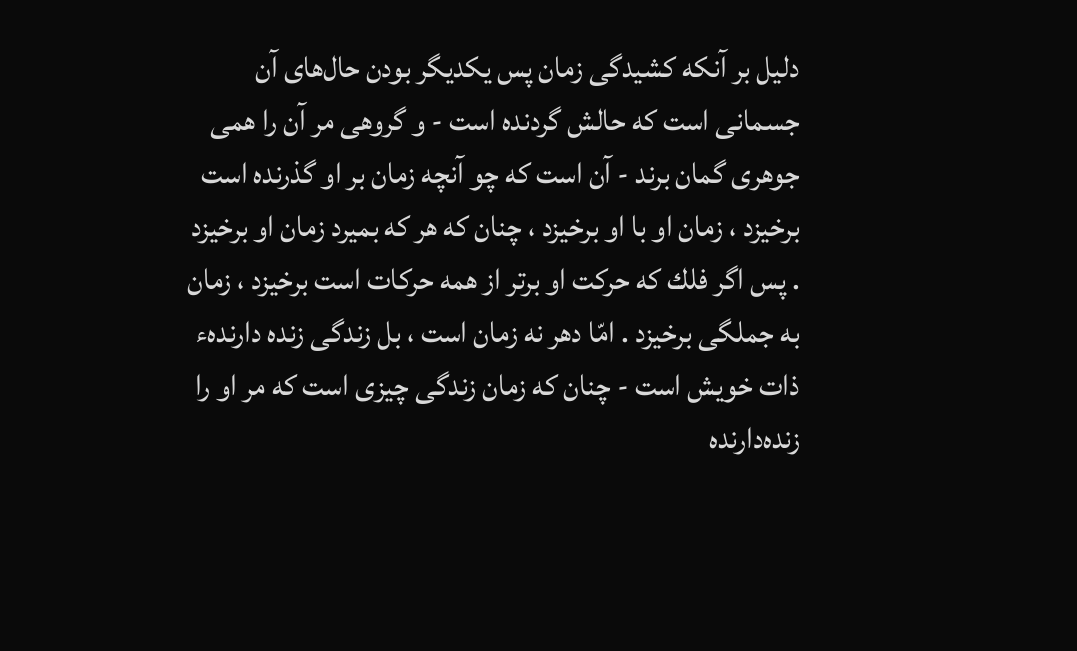دليل بر آنكه كشيدگى زمان پس يكديگر بودن حال‌هاى آن جسمانى است كه حالش گردنده است - و گروهى مر آن را همى جوهرى گمان برند - آن است كه چو آنچه زمان بر او گذرنده است برخيزد ، زمان او با او برخيزد ، چنان كه هر كه بميرد زمان او برخيزد . پس اگر فلك كه حركت او برتر از همه حركات است برخيزد ، زمان به جملگى برخيزد . امّا دهر نه زمان است ، بل زندگى زنده دارندهء ذات خويش است - چنان كه زمان زندگى چيزى است كه مر او را زنده‌دارنده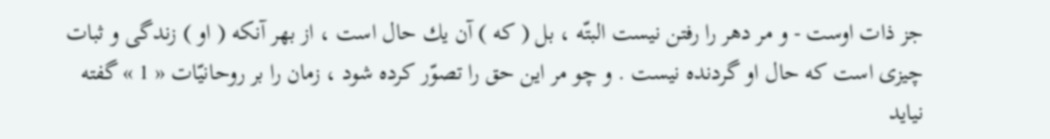جز ذات اوست - و مر دهر را رفتن نيست البتّه ، بل ( كه ) آن يك حال است ، از بهر آنكه ( او ) زندگى و ثبات چيزى است كه حال او گردنده نيست . و چو مر اين حق را تصوّر كرده شود ، زمان را بر روحانيّات « 1 » گفته نيايد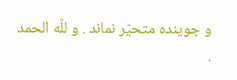و جوينده متحيّر نماند . و للّه الحمد .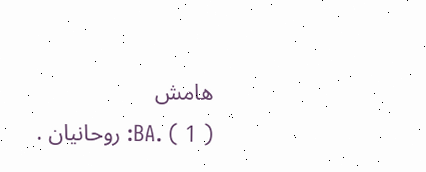هامش
( 1 ) .BA: روحانيان .